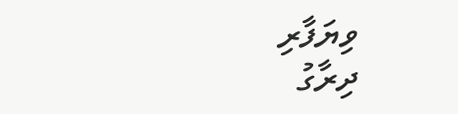ވިޔަފާރި
ދިރާގު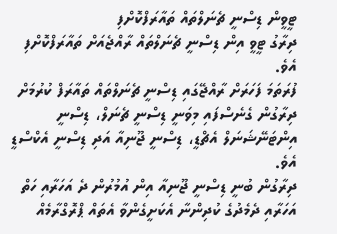ޓީވީން ޑިސްނީ ޗެނަލްތައް ތައާރަފްކޮށްފި
ދިރާގު ޓީވީ އިން ޑިސްނީ ޗެނަލްތައް ރާއްޖެއަށް ތައާރަފްކޮށްފި އެވެ.
ފުރަތަމަ ފަހަރަށް ރާއްޖޭގައި ޑިސްނީ ޗެނަލްތައް ތައާރަފް ކުރުމަށް ދިރާގުން ގެނެސްފައި މިވަނީ ޑިސްނީ ޗެނަލް، ޑިސްނީ އިންޓަނޭޝަނަލް އެޗްޑީ، ޑިސްނީ ޖޫނިއާ އަދި ޑިސްނީ އެކްސްޑީ އެވެ.
ދިރާގުން ބުނީ ޑިސްނީ ޖޫނިއާ އިން އުމުރުން ދެ އަހަރާއި ހަތް އަހަރާއި ދެމެދުގެ ކުދިންނާ އެކަށީގެންވާ އެތައް ޕްރޮގްރާމެއް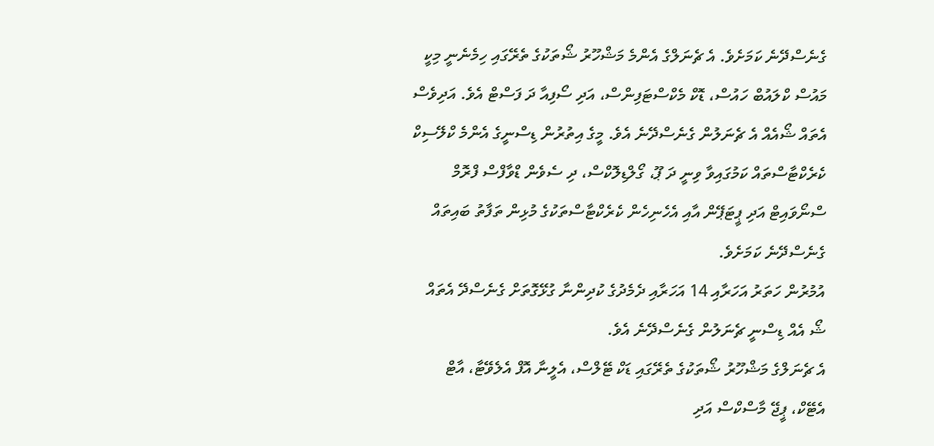ގެނެސްދޭނެ ކަމަށެވެ. އެ ޗެނަލްގެ އެންމެ މަޝްހޫރު ޝޯތަކުގެ ތެރޭގައި ހިމެނެނީ މިކީ މައުސް ކްލައުބް ހައުސް، ޑޮކް މެކްސްޓަފިންސް، އަދި ސޯފިއާ ދަ ފަސްޓް އެވެ. އަދިވެސް އެތައް ޝޯއެއް އެ ޗެނަލުން ގެނެސްދޭނެ އެވެ. މީގެ އިތުރުން ޑިސްނީގެ އެންމެ ކްލޭސިކް ކެރެކްޓާސްތައް ކަމުގައިވާ ވިނީ ދަ ޕޫ، ގޯލްޑިލޮކްސް، ދި ސެވެން ޑްވާފްސް ފްރޮމް ސްނޯވައިޓް އަދި ޕީޓަޕޭން އާއި އެހެނިހެން ކެރެކްޓާސްތަކުގެ މުޅިން ތަފާތު ބައިތައް ގެނެސްދޭނެ ކަމަށެވެ.
އުމުރުން ހަތަރު އަހަރާއި 14 އަހަރާއި ދެމެދުގެ ކުދިންނާ ގުޅޭގޮތަށް ގެނެސްދޭ އެތައް ޝޯ އެއް ޑިސްނީ ޗެނަލުން ގެނެސްދޭނެ އެވެ.
އެ ޗެނަލްގެ މަޝްހޫރު ޝޯތަކުގެ ތެރޭގައި ޑަކް ޓޭލްސް، އެލީނާ އޮފް އެލެވޭޓާ، އާޓް އެޓޭކް، ޕީޖޭ މާސްކްސް އަދި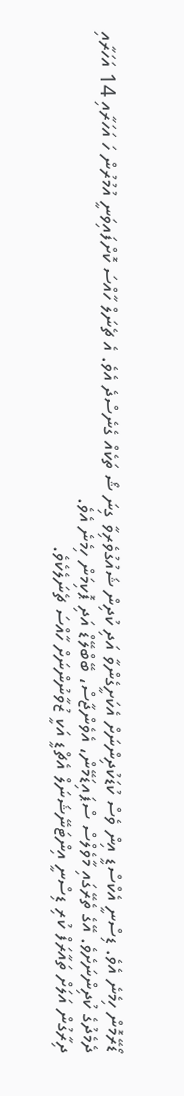ޑޯރޭމޮން ހިމެނެ އެވެ. ޑިސްނީ އެކްސްޑީ އިން ވެސް ކުޑަކުދިންނަށް އެކަށީގެންވާ އަދި ކުދިން ޝައުގުވެރިވާ ގިނަ ޝޯ ތަކެއް ގެނެސްދެ އެވެ. އެ ޗެނަލް ހާއްސަ ކޮށްފައިވަނީ އުމުރުން ހަ އަހަރާއި 14 އަހަރާއި ދެމެދުގެ ކުދިންނަށެވެ. އޭގެ ތެރޭގައި މާވެލްސް ސްޕައިޑަމޭން، އެވެންޖާސް، ބޭބްލޭޑް އަދި ޕޮކިމަން ހިމެނެ އެވެ.
ދިރާގުން އަލަށް ތައާރަފް ކުރި ޑިސްނީ އިންޓަނޭޝަނަލް އެޗްޑީ އަކީ ޒުވާނުންނަށް ހާއްސަ ޗެނަލެކެވެ.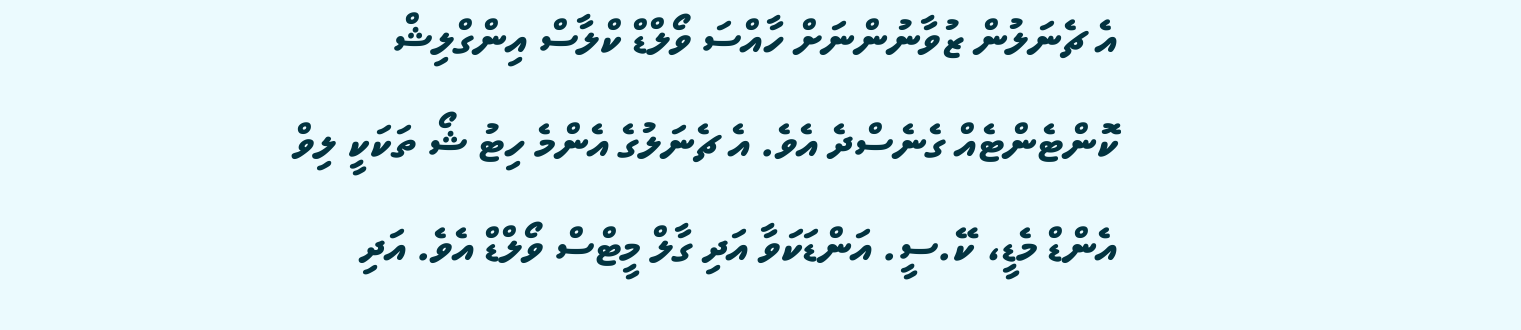އެ ޗެނަލުން ޒުވާނުންނަށް ހާއްސަ ވޯލްޑް ކްލާސް އިންގްލިޝް ކޮންޓެންޓެއް ގެނެސްދެ އެވެ. އެ ޗެނަލުގެ އެންމެ ހިޓު ޝޯ ތަކަކީ ލިވް އެންޑް މެޑީ، ކޭ.ސީ. އަންޑަކަވާ އަދި ގާލް މީޓްސް ވޯލްޑް އެވެ. އަދި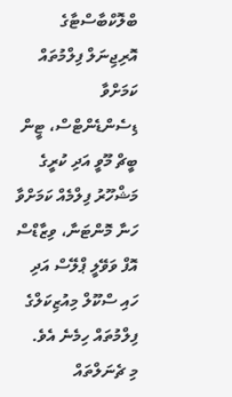ބްލޮކްބާސްޓާގެ އޮރިޖިނަލް ފިލްމުތައް ކަމަށްވާ ޑިސެންޑެންޓްސް، ޓީން ބީޗް މޫވީ އަދި ކުރީގެ މަޝްހޫރު ފިލްމެއް ކަމަށްވާ ހަނާ މޮންޓަނާ، ވިޒާޑްސް އޮފް ވަވޭލީ ޕްލޭސް އަދި ހައި ސްކޫލް މިއުޒިކަލްގެ ފިލްމުތައް ހިމެނެ އެވެ.
މި ޗެނަލްތައް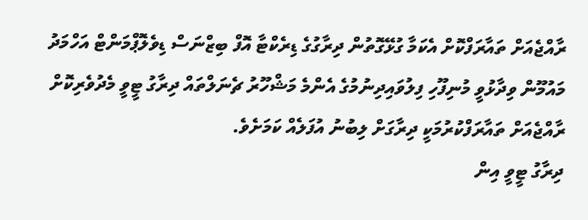ރާއްޖެއަށް ތައާރަފްކޮށް އެކަމާ ގުޅޭގޮތުން ދިރާގުގެ ޑިރެކްޓާ އޮފް ބިޒްނަސް ޑިވެލޮޕްމަންޓް އަހްމަދު މައުމޫން ވިދާޅުވީ މުނިފޫހި ފިލުވައިދިނުމުގެ އެންމެ މަޝްހޫރު ޗެނަލްތައް ދިރާގު ޓީވީ މެދުވެރިކޮށް ރާއްޖެއަށް ތައާރަފްކުރުމަކީ ދިރާގަށް ލިބުނު އުފަލެއް ކަމަށެވެ.
ދިރާގު ޓީވީ އިން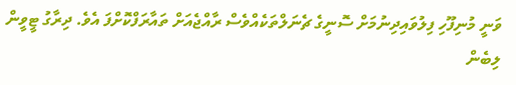ވަނީ މުނިފޫހި ފިލުވައިދިނުމަށް ސޮނީގެ ޗެނަލްތަކެއްވެސް ރާއްޖެއަށް ތައާރަފްކޮށްފަ އެވެ. ދިރާގު ޓީވީން ލިބެން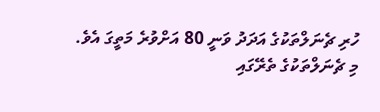ހުރި ޗެނަލްތަކުގެ އަދަދު ވަނީ 80 އަށްވުރެ މަތީގަ އެވެ. މި ޗެނަލްތަކުގެ ތެރޭގައި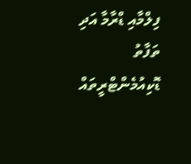ފިލްމާއި ޑްރާމާ އަދި ތަފާތު ޑޮކިއުމެންޓްރީތައް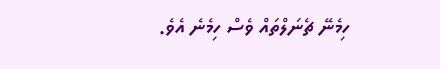ހިމެނޭ ޗެނަލްތައް ވެސް ހިމެނެ އެވެ.